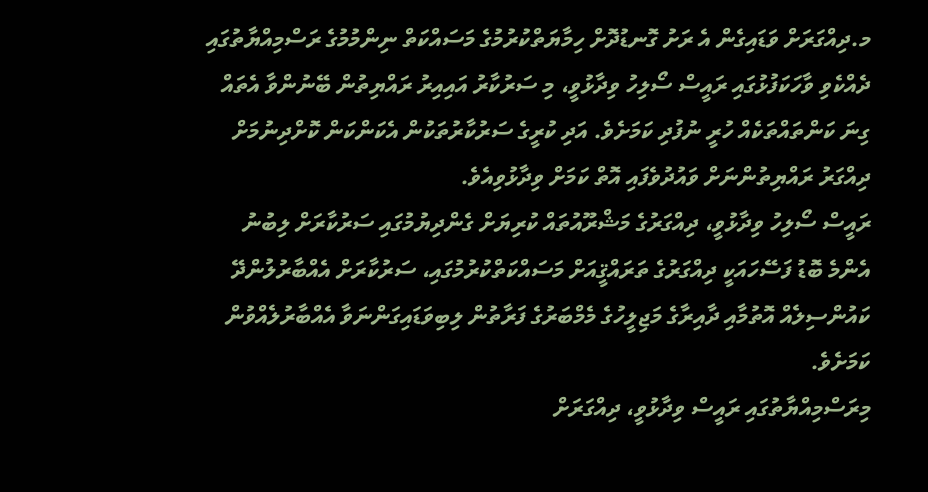މ.ދިއްގަރަށް ވަޑައިގެން އެ ރަށު ގޮނޑުދޮށް ހިމާޔަތްކުރުމުގެ މަސައްކަތް ނިންމުމުގެ ރަސްމިއްޔާތުގައި ދެއްކެވި ވާހަކަފުޅުގައި ރައީސް ސޯލިހު ވިދާޅުވީ، މި ސަރުކާރު އައިއިރު ރައްޔިތުން ބޭނުންވާ އެތައް ގިނަ ކަންތައްތަކެއް ހުރީ ނުފުދި ކަމަށެވެ. އަދި ކުރީގެ ސަރުކާރުތަކުން އެކަންކަން ކޮށްދިނުމަށް ދިއްގަރު ރައްޔިތުންނަށް ވައުދުވެފައި އޮތް ކަމަށް ވިދާޅުވިއެވެ.
ރައީސް ސޯލިހު ވިދާޅުވީ، ދިއްގަރުގެ މަޝްރޫއުތައް ކުރިޔަށް ގެންދިޔުމުގައި ސަރުކާރަށް ލިބުނު އެންމެ ބޮޑު ފަސޭހައަކީ ދިއްގަރުގެ ތަރައްޤީއަށް މަސައްކަތްކުރުމުގައި، ސަރުކާރަށް އެއްބާރުލުންދޭ ކައުންސިލެއް އޮތުމާއި ދާއިރާގެ މަޖިލީހުގެ މެމްބަރުގެ ފަރާތުން ލިބިވަޑައިގަންނަވާ އެއްބާރުލެއްވުން ކަމަށެވެ.
މިރަސްމިއްޔާތުގައި ރައީސް ވިދާޅުވީ، ދިއްގަރަށް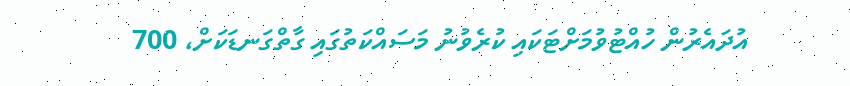އުދައެރުން ހުއްޓުވުމަށްޓަކައި ކުރެވުނު މަސައްކަތުގައި ގާތްގަނޑަކަށް، 700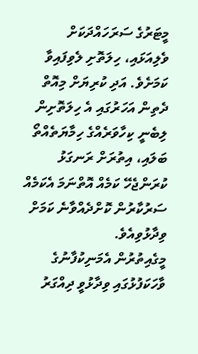މީޓަރުގެ ސަރަހައްދަކަށް ވެލިއަޅައި، ހިލަތޮށި ލެވިފައިވާ ކަމަށެވެ. އަދި ކުރިޔަށް މިއޮތް ދެތިން އަހަރުގައި އެ ހިލަތޮށިން ލިބެނީ ކިހާވަރެއްގެ ހިމާޔަތެއްތޯ ބަލައި، އިތުރަށް ރަނގަޅު ކުރަންޖެހޭ ކަމެއް އޮތްނަމަ އެކަމެއް ސަރުކާރުން ކޮށްދެއްވާނެ ކަމަށް ވިދާޅުވިއެވެ.
މީގެއިތުރުން އެމަނިކުފާނުގެ ވާހަކަފުޅުގައި ވިދާޅުވީ ދިއްގަރު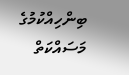ބިންހިއްކުމުގެ މަސައްކަތް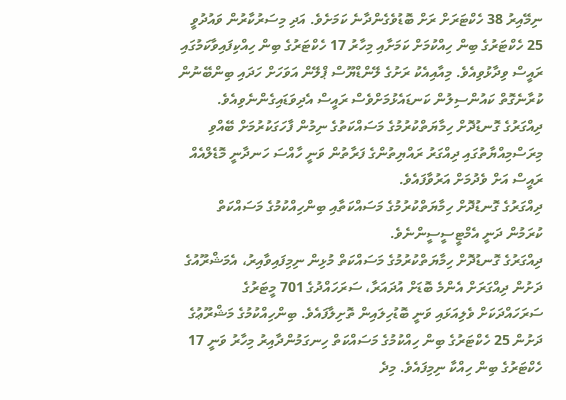ނިމޭއިރު 38 ހެކްޓަރަށް ރަށް ބޮޑުވެގެންދާނެ ކަމަށެވެ. އަދި މިސަރުކާރުން ވައުދުވީ 25 ހެކްޓަރުގެ ބިން ހިއްކުމަށް ކަމަށާއި މިހާރު 17 ހެކްޓަރުގެ ބިން ހިއްކިފައިވާކަމުގައި ރައީސް ވިދާޅުވިއެވެ. މިއާއިއެކު ރަށުގެ ލޭންޑްޔޫސް ޕްލޭން އަވަހަށް ހަދައި ބިންބޭނުން ކުރާނެގޮތް ކައުންސިލުން ކަނޑައެޅުމަށްވެސް ރައީސް އެދިވަޑައިގެންނެވިއެވެ.
ދިއްގަރުގެ ގޮނޑުދޮށް ހިމާޔަތްކުރުމުގެ މަސައްކަތުގެ ނިމުން ފާހަގަކުރުމަށް ބޭއްވި މިރަސްމިއްޔާތުގައި ދިއްގަރު ރައްޔިތުންގެ ފަރާތުން ވަނީ ހާއްސަ ހަނދާނީ މޮޑެލްއެއް ރައީސް އަށް ވެދުމަށް އަރުވާފައެވެ.
ދިއްގަރުގެ ގޮނޑުދޮށް ހިމާޔަތްކުރުމުގެ މަސައްކަތާއި ބިންހިއްކުމުގެ މަސައްކަތް ކުރަމުން ދަނީ އެމްޓީސީސީންނެވެ.
ދިއްގަރުގެ ގޮނޑުދޮށް ހިމާޔަތްކުރުމުގެ މަސައްކަތް މުޅިން ނިމިފައިވާއިރު، އެމަޝްރޫއުގެ ދަށުން ދިއްގަރަށް އެންމެ ބޮޑަށް އުދައަރާ، ސަރަހައްދުގެ 701 މީޓަރުގެ ސަރަހައްދަކަށް ވެލިއަޅައި ވަނީ ބޮޑުހިލައިން ތޮށިލާފައެވެ. ބިންހިއްކުމުގެ މަޝްރޫޢުގެ ދަށުން 25 ހެކްޓަރުގެ ބިން ހިއްކުމުގެ މަސައްކަތް ހިނގަމުންދާއިރު މިހާރު ވަނީ 17 ހެކްޓަރުގެ ބިން ހިއްކާ ނިމިފައެވެ. މިދެ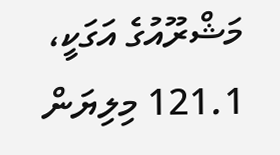މަޝްރޫއުގެ އަގަކީ، 121.1 މިލިޔަން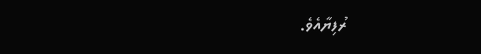ރުފިޔާއެވެ.